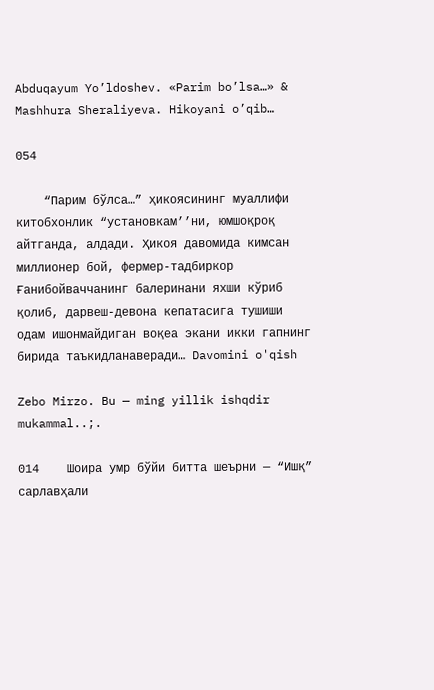Abduqayum Yo’ldoshev. «Parim bo’lsa…» & Mashhura Sheraliyeva. Hikoyani o’qib…

054

    “Парим бўлса…” ҳикоясининг муаллифи китобхонлик “установкам’’ни, юмшоқроқ айтганда, алдади. Ҳикоя давомида кимсан миллионер бой, фермер-тадбиркор Ғанибойваччанинг балеринани яхши кўриб қолиб, дарвеш-девона кепатасига тушиши одам ишонмайдиган воқеа экани икки гапнинг бирида таъкидланаверади… Davomini o'qish

Zebo Mirzo. Bu — ming yillik ishqdir mukammal..;.

014    Шоира умр бўйи битта шеърни — “Ишқ” сарлавҳали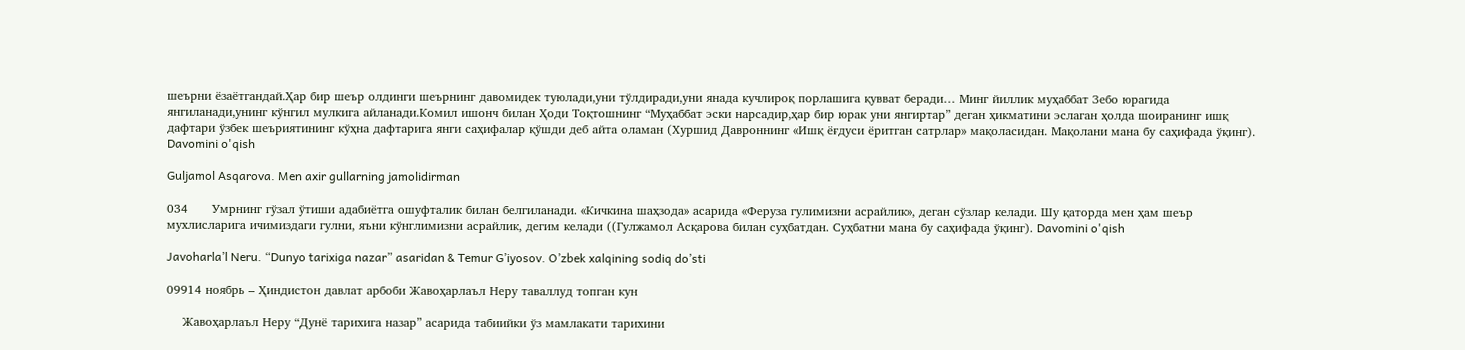шеърни ёзаётгандай.Ҳар бир шеър олдинги шеърнинг давомидек туюлади,уни тўлдиради,уни янада кучлироқ порлашига қувват беради… Минг йиллик муҳаббат Зебо юрагида янгиланади,унинг кўнгил мулкига айланади.Комил ишонч билан Ҳоди Тоқтошнинг “Муҳаббат эски нарсадир,ҳар бир юрак уни янгиртар” деган ҳикматини эслаган ҳолда шоиранинг ишқ дафтари ўзбек шеъриятининг кўҳна дафтарига янги саҳифалар қўшди деб айта оламан (Хуршид Давроннинг «Ишқ ёғдуси ёритган сатрлар» мақоласидан. Мақолани мана бу саҳифада ўқинг). Davomini o'qish

Guljamol Asqarova. Men axir gullarning jamolidirman

034      Умрнинг гўзал ўтиши адабиётга ошуфталик билан белгиланади. «Кичкина шаҳзода» асарида «Феруза гулимизни асрайлик», деган сўзлар келади. Шу қаторда мен ҳам шеър мухлисларига ичимиздаги гулни, яъни кўнглимизни асрайлик, дегим келади ((Гулжамол Асқарова билан суҳбатдан. Суҳбатни мана бу саҳифада ўқинг). Davomini o'qish

Javoharla’l Neru. “Dunyo tarixiga nazar” asaridan & Temur G’iyosov. O’zbek xalqining sodiq do’sti

09914 ноябрь – Ҳиндистон давлат арбоби Жавоҳарлаъл Неру таваллуд топган кун

    Жавоҳарлаъл Неру “Дунё тарихига назар” асарида табиийки ўз мамлакати тарихини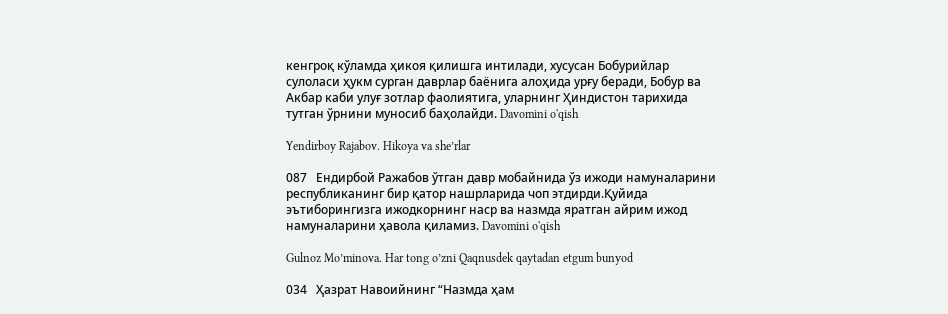кенгроқ кўламда ҳикоя қилишга интилади, хусусан Бобурийлар сулоласи ҳукм сурган даврлар баёнига алоҳида урғу беради, Бобур ва Акбар каби улуғ зотлар фаолиятига, уларнинг Ҳиндистон тарихида тутган ўрнини муносиб баҳолайди. Davomini o'qish

Yendirboy Rajabov. Hikoya va she’rlar

087   Ендирбой Ражабов ўтган давр мобайнида ўз ижоди намуналарини республиканинг бир қатор нашрларида чоп этдирди.Қуйида эътиборингизга ижодкорнинг наср ва назмда яратган айрим ижод намуналарини ҳавола қиламиз. Davomini o'qish

Gulnoz Mo’minova. Har tong o’zni Qaqnusdek qaytadan etgum bunyod

034   Ҳазрат Навоийнинг “Назмда ҳам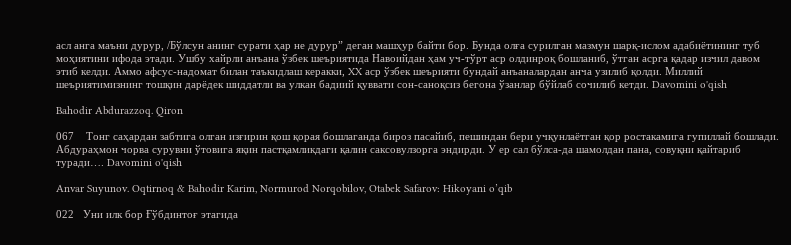асл анга маъни дурур, /Бўлсун анинг сурати ҳар не дурур” деган машҳур байти бор. Бунда олға сурилган мазмун шарқ-ислом адабиётининг туб моҳиятини ифода этади. Ушбу хайрли анъана ўзбек шеъриятида Навоийдан ҳам уч-тўрт аср олдинроқ бошланиб, ўтган асрга қадар изчил давом этиб келди. Аммо афсус-надомат билан таъкидлаш керакки, XX аср ўзбек шеърияти бундай анъаналардан анча узилиб қолди. Миллий шеъриятимизнинг тошқин дарёдек шиддатли ва улкан бадиий қуввати сон-саноқсиз бегона ўзанлар бўйлаб сочилиб кетди. Davomini o'qish

Bahodir Abdurazzoq. Qiron

067    Тонг саҳардан забтига олган изғирин қош қорая бошлаганда бироз пасайиб, пешиндан бери учқунлаётган қор ростакамига гупиллай бошлади. Абдураҳмон чорва сурувни ўтовига яқин пастқамликдаги қалин саксовулзорга эндирди. У ер сал бўлса-да шамолдан пана, совуқни қайтариб туради…. Davomini o'qish

Anvar Suyunov. Oqtirnoq & Bahodir Karim, Normurod Norqobilov, Otabek Safarov: Hikoyani o’qib

022   Уни илк бор Ғўбдинтоғ этагида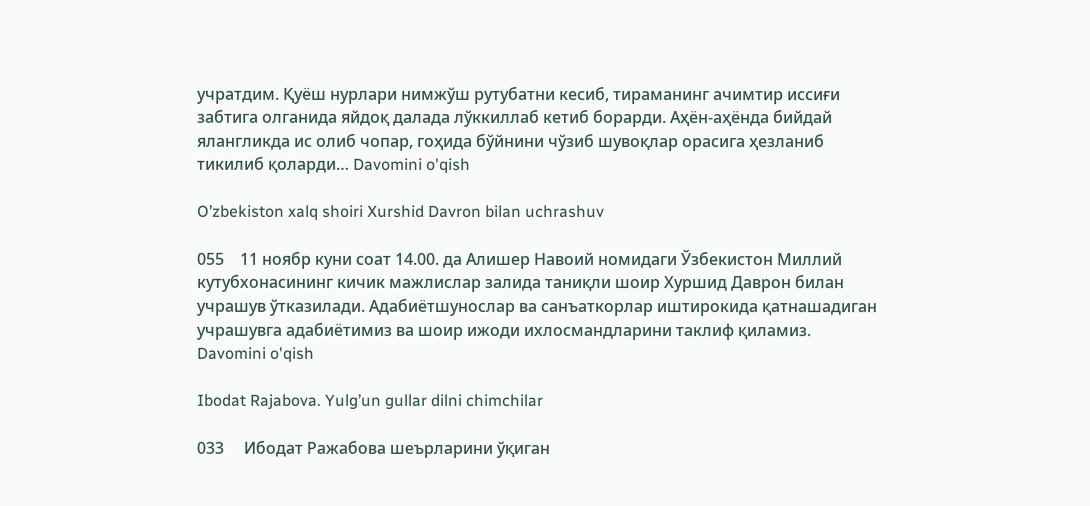учратдим. Қуёш нурлари нимжўш рутубатни кесиб, тираманинг ачимтир иссиғи забтига олганида яйдоқ далада лўккиллаб кетиб борарди. Аҳён-аҳёнда бийдай ялангликда ис олиб чопар, гоҳида бўйнини чўзиб шувоқлар орасига ҳезланиб тикилиб қоларди… Davomini o'qish

O’zbekiston xalq shoiri Xurshid Davron bilan uchrashuv

055    11 ноябр куни соат 14.00. да Алишер Навоий номидаги Ўзбекистон Миллий кутубхонасининг кичик мажлислар залида таниқли шоир Хуршид Даврон билан учрашув ўтказилади. Адабиётшунослар ва санъаткорлар иштирокида қатнашадиган учрашувга адабиётимиз ва шоир ижоди ихлосмандларини таклиф қиламиз.
Davomini o'qish

Ibodat Rajabova. Yulg’un gullar dilni chimchilar

033     Ибодат Ражабова шеърларини ўқиган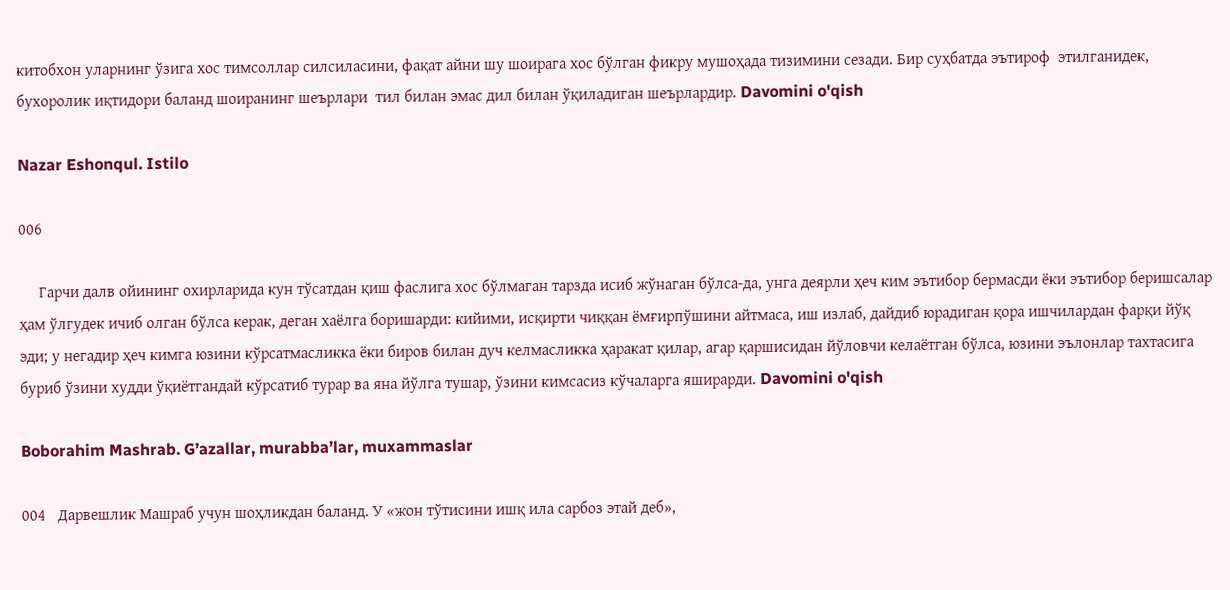китобхон уларнинг ўзига хос тимсоллар силсиласини, фақат айни шу шоирага хос бўлган фикру мушоҳада тизимини сезади. Бир суҳбатда эътироф  этилганидек, бухоролик иқтидори баланд шоиранинг шеърлари  тил билан эмас дил билан ўқиладиган шеърлардир. Davomini o'qish

Nazar Eshonqul. Istilo

006

     Гарчи далв ойининг охирларида кун тўсатдан қиш фаслига хос бўлмаган тарзда исиб жўнаган бўлса-да, унга деярли ҳеч ким эътибор бермасди ёки эътибор беришсалар ҳам ўлгудек ичиб олган бўлса керак, деган хаёлга боришарди: кийими, исқирти чиққан ёмғирпўшини айтмаса, иш излаб, дайдиб юрадиган қора ишчилардан фарқи йўқ эди; у негадир ҳеч кимга юзини кўрсатмасликка ёки биров билан дуч келмасликка ҳаракат қилар, агар қаршисидан йўловчи келаётган бўлса, юзини эълонлар тахтасига буриб ўзини худди ўқиётгандай кўрсатиб турар ва яна йўлга тушар, ўзини кимсасиз кўчаларга яширарди. Davomini o'qish

Boborahim Mashrab. G’azallar, murabba’lar, muxammaslar

004   Дарвешлик Машраб учун шоҳликдан баланд. У «жон тўтисини ишқ ила сарбоз этай деб»,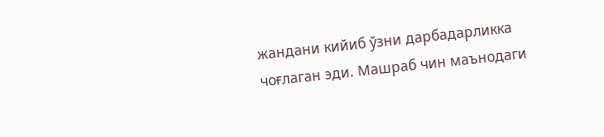жандани кийиб ўзни дарбадарликка чоғлаган эди. Машраб чин маънодаги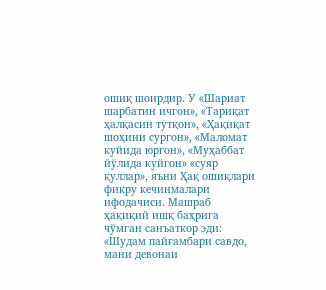ошиқ шоирдир. У «Шариат шарбатин ичгон», «Тариқат ҳалқасин тутқон», «Ҳақиқат шоҳини сургон», «Маломат куйида юргон», «Муҳаббат йўлида куйгон» «суяр қуллар», яъни Ҳақ ошиқлари фикру кечинмалари ифодачиси. Машраб ҳақиқий ишқ баҳрига чўмган санъаткор эди: «Шудам пайғамбари савдо, мани девонаи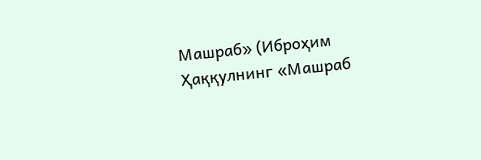Машраб» (Иброҳим Ҳаққулнинг «Машраб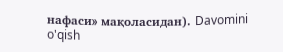нафаси» мақоласидан). Davomini o'qish